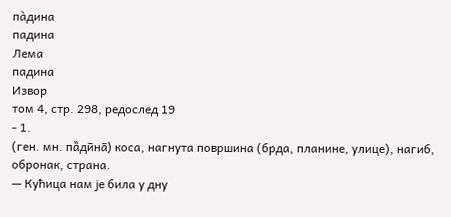па̀дина
падина
Лема
падина
Извор
том 4, стр. 298, редослед 19
- 1.
(ген. мн. па̏дӣна̄) коса, нагнута површина (брда, планине, улице), нагиб, обронак, страна.
— Кућица нам је била у дну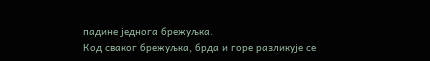падине једнога брежуљка.
Код сваког брежуљка, брда и горе разликује се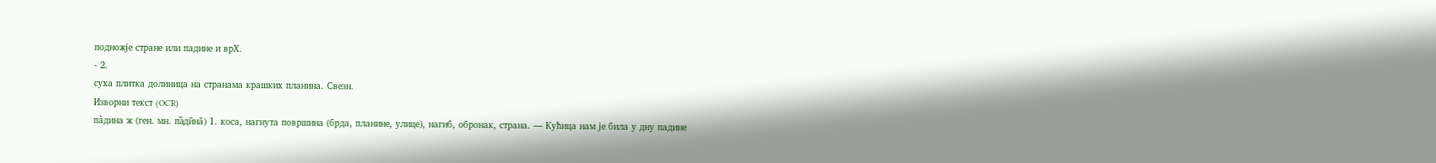подножје стране или падине и врХ.
- 2.
суха плитка долиница на странама крашких планина. Свезн.
Изворни текст (OCR)
па̀дина ж (ген. мн. па̏дӣна̄) 1. коса, нагнута површина (брда, планине, улице), нагиб, обронак, страна. — Кућица нам је била у дну падине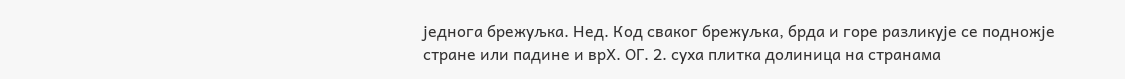једнога брежуљка. Нед. Код сваког брежуљка, брда и горе разликује се подножје стране или падине и врХ. ОГ. 2. суха плитка долиница на странама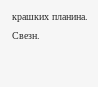крашких планина. Свезн.